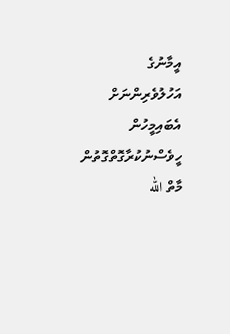އީމާނުގެ އަހުލުވެރިންނަށް އެބައިމީހުން ހީވެސްނުކުރާގޮތްގޮތުން މާތް الله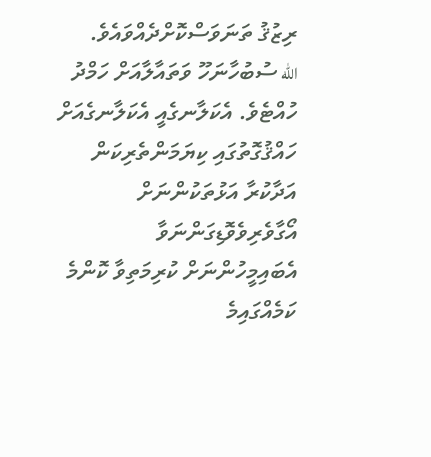ރިޒުޤު ތަނަވަސްކޮށްދެއްވައެވެ.
الله ސުބުހާނަހޫ ވަތައާލާއަށް ހަމްދު ހުއްޓެވެ. އެކަލާނގެއީ އެކަލާނގެއަށް ހައްޤުގޮތުގައި ކިޔަމަންތެރިކަން އަދާކުރާ އަޅުތަކުންނަށް އޯގާވެރިވެވޮޑިގަންނަވާ އެބައިމީހުންނަށް ކުރިމަތިވާ ކޮންމެ ކަމެއްގައިމެ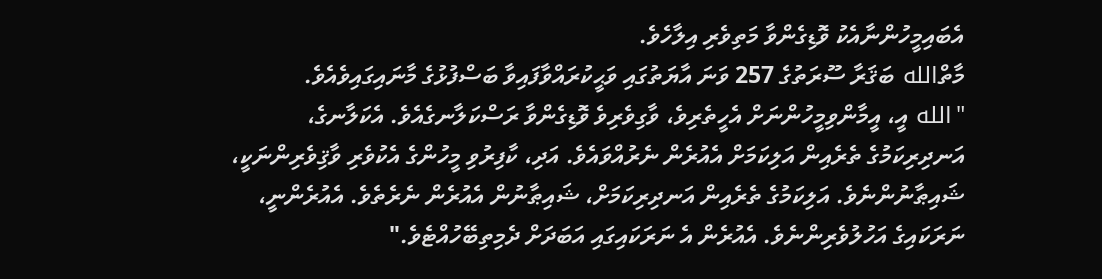އެބައިމީހުންނާއެކު ވޮޑިގެންވާ މަތިވެރި އިލާހެވެ.
މާތްالله ބަޤަރާ ސޫރަތުގެ 257 ވަނަ އާޔަތުގައި ވަޙީކުރައްވާފައިވާ ބަސްފުޅުގެ މާނައިގައިވެއެވެ.
"الله އީ، އީމާންވިމީހުންނަށް އެހީތެރިވެ، ވާގިވެރިވެ ވޮޑިގެންވާ ރަސްކަލާނގެއެވެ. އެކަލާނގެ، އަނދިރިކަމުގެ ތެރެއިން އަލިކަމަށް އެއުރެން ނެރުއްވައެވެ. އަދި، ކާފިރުވި މީހުންގެ އެކުވެރި ވާޤިވެރިންނަކީ، ޝައިޠާނުންނެވެ. އަލިކަމުގެ ތެރެއިން އަނދިރިކަމަށް، ޝައިޠާނުން އެއުރެން ނެރެތެވެ. އެއުރެންނީ، ނަރަކައިގެ އަހުލުވެރިންނެވެ. އެއުރެން އެ ނަރަކައިގައި އަބަދަށް ދެމިތިބޭހުއްޓެވެ."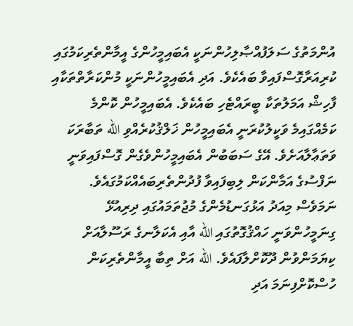އުންމަތުގެ ސަލަފުއްޞާލިހުންނަކީ އެބައިމީހުންގެ އީމާންތެރިކަމުގައި ކުރިއަރާގޮސްފައިވާ ބައެކެވެ. އަދި އެބައިމީހުންނަކީ މުންކަރާތްތަކާއި ފާހިޝް އަމަލުތަކާ ބީރައްޓެހި ބައެކެވެ. އެބައިމީހުން ކޮންމެ ކަމެއްގައިމެ ވަކީލުކުރަނީ އެބައިމީހުން ޚަލްޤުކުރެއްވި الله ތަބާރަކަ ވަތަޢާލާއަށެވެ. އޭގެ ސަބަބުން އެބައިމީހުންވެގެން ގޮސްފައިވަނީ ނަފްސުގެ އަމާންކަން ލިބިފައިވާ ފުދުންތެރިބައެއްކަމުގައެވެ.
ނަމަވެސް މިއަދު އަޅުގަނޑުމެންގެ މުޖުތަމައުގައި ދިރިއުޅޭ ގިނަމީހުންވަނީ ހައްޤުގޮތުގައި الله އާއި އެކަލާނގެ ރަސޫލާއަށް ކިޔަމަންވުން ދޫކޮށްލާފައެވެ. الله އަށް ތިބާ އީމާންތެރިކަން ހުސްކޮށްފިނަމަ އަދި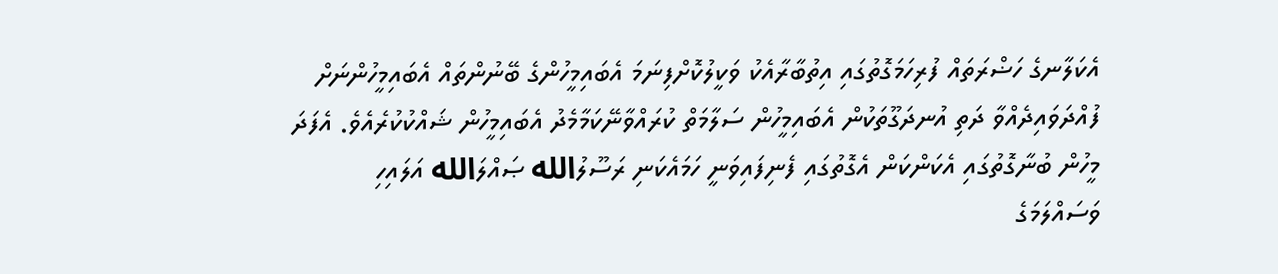އެކަލާނގެ ހަޟްރަތައް ފުރިހަމަގޮތުގައި އިތުބާރާއެކު ވަކީލުކޮށްފިނަމަ އެބައިމީހުންގެ ބޭނުންތައް އެބައިމީހުންނަށް ފުއްދަވައިދެއްވާ ދަތި އުނދަގޫތަކުން އެބައިމީހުން ސަލާމަތް ކުރައްވާނޭކަމާމެދު އެބައިމީހުން ޝައްކުކުރެއެވެ. އެފަދަ މީހުން ބުނާގޮތުގައި އެކަންކަން އެގޮތުގައި ފެނިފައިވަނީ ހަމައެކަނި ރަސޫލުالله ޞައްލަالله އަލައިހި ވަސައްލަމަގެ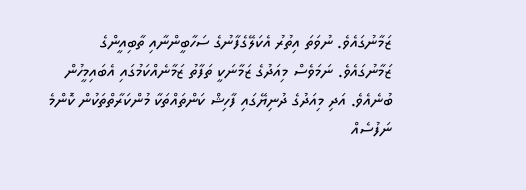ޒަމާނުގައެވެ. ނުވަތަ އިތުރު އެކަލޭގެފާނުގެ ސަހާބީންނާއި ތާބިއީންގެ ޒަމާނުގައެވެ. ނަމަވެސް މިއަދުގެ ޒަމާނަކީ ތަފާތު ޒަމާނެއްކަމުގައި އެބައިމީހުން ބުނެއެވެ. އަދި މިއަދުގެ ދުނިޔޭގައި ފާހިޝް ކަންތައްތަކާ މުންކަރާތްތަކުން ކޮންމެ ނަފުސެއް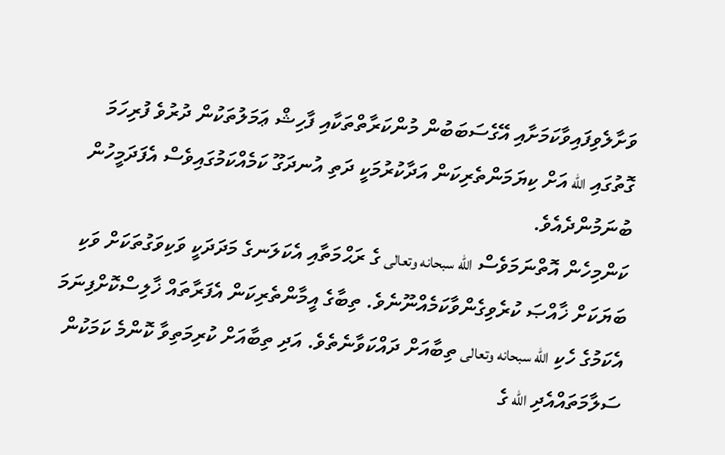ވަށާލެވިފައިވާކަމަށާއި އޭގެސަބަބުން މުންކަރާތްތަކާއި ފާހިޝް ޢަމަލުތަކުން ދުރުވެ ފުރިހަމަ ގޮތުގައި الله އަށް ކިޔަމަންތެރިކަން އަދާކުރުމަކީ ދަތި އުނދަގޫ ކަމެއްކަމުގައިވެސް އެފަދަމީހުން ބުނަމުންދެއެވެ.
ކަންމިހެން އޮތްނަމަވެސް الله سبحانه وتعالى ގެ ރަޙްމަތާއި އެކަލަނގެ މަދަދަކީ ވަކިވަގުތަކަށް ވަކި ބަޔަކަށް ޚާއްޞަ ކުރެވިގެންވާކަމެއްނޫނެވެ. ތިބާގެ އީމާންތެރިކަން އެފަރާތައް ޚާލިސްކޮށްފިނަމަ އެކަމުގެ ހެކި الله سبحانه وتعالى ތިބާއަށް ދައްކަވާނެތެވެ. އަދި ތިބާއަށް ކުރިމަތިވާ ކޮންމެ ކަމަކުން ސަލާމަތައްއެދި الله ގެ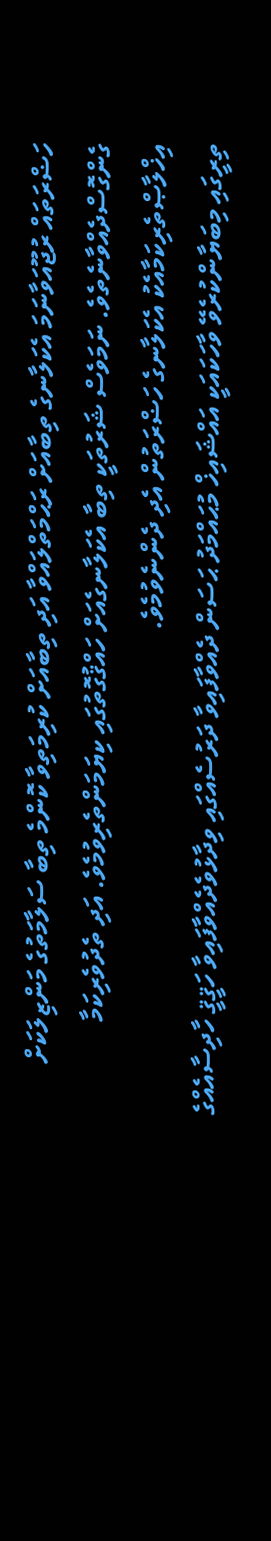ހަޟްރަތައް ރުޖޫއަވާނަމަ އެކަލާނގެ ތިބާއަށް ރަޙްމަތްލައްވާ އަދި ތިބާއަށް ކުރިމަތިވާ ކޮންމެ ތިބާ ސަލާމަތުގެ މަންޒިލަކަށް ގެންގޮސްދެއްވާނެތެވެ. ނަމަވެސް ޝަރުތަކީ ތިބާ އެކަލާނގެއަށް ހައްޤުގޮތުގައި ކިޔަމަންތެރިވުމެވެ. އަދި ތެދުވެރިކަމާ އިޚްލާޞްތެރިކަމާއެކު އެކަލާނގެ ހަޟްރަތުން އެދި ދެންނެވުމެވެ.
ތިރީގައި މިބަޔާންކުރެވޭ ވާހަކައަކީ އައްޝައިޚް މުޙައްމަދު ޙަސަން ދެއްވާފައިވާ ދަރުސެއްގައި ވިދާޅުވެދެއްވާފައިވާ ހަޤީޤީ ހާދިސާއެއްގެ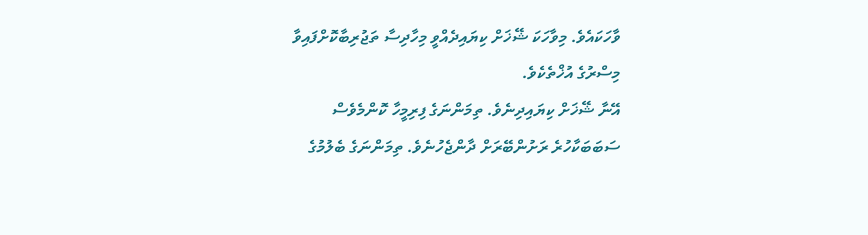ވާހަކައެވެ. މިވާހަކަ ޝޭޚަށް ކިޔައިދެއްވީ މިހާދިސާ ތަޖުރިބާކޮށްފައިވާ މިސްރުގެ އުޚްތެކެވެ.
އޭނާ ޝޭޚަށް ކިޔައިދިނެވެ. ތިމަންނަގެ ފިރިމީހާ ކޮންމެވެސް ސަބަބަކާހުރެ ރަށުންބޭރަށް ދާންޖެހުނެވެ. ތިމަންނަގެ ބެލުމުގެ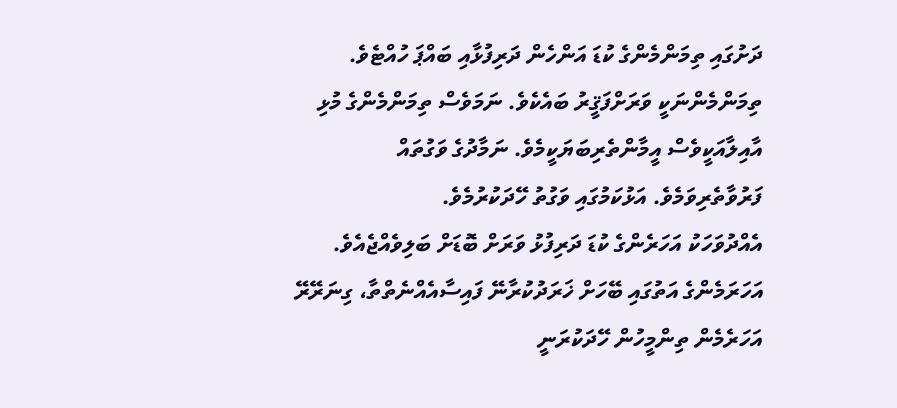ދަށުގައި ތިމަންމެންގެ ކުޑަ އަންހެން ދަރިފުޅާއި ބައްޕަ ހުއްޓެވެ. ތިމަންމެންނަކީ ވަރަށްފަޤީރު ބައެކެވެ. ނަމަވެސް ތިމަންމެންގެ މުޅި އާއިލާއަކީވެސް އީމާންތެރިބަޔަކީމެވެ. ނަމާދުގެ ވަގުތައް ފަރުވާތެރިވަމެވެ. އަޅުކަމުގައި ވަގުތު ހޭދަކުރުމެވެ.
އެއްދުވަހަކު އަހަރެންގެ ކުޑަ ދަރިފުޅު ވަރަށް ބޮޑަށް ބަލިވެއްޖެއެވެ. އަހަރަމެންގެ އަތުގައި ބޭހަށް ޚަރަދުކުރާނޭ ފައިސާއެއްނެތްތާ، ގިނަރޭރޭ އަހަރެމެން ތިންމީހުން ހޭދަކުރަނީ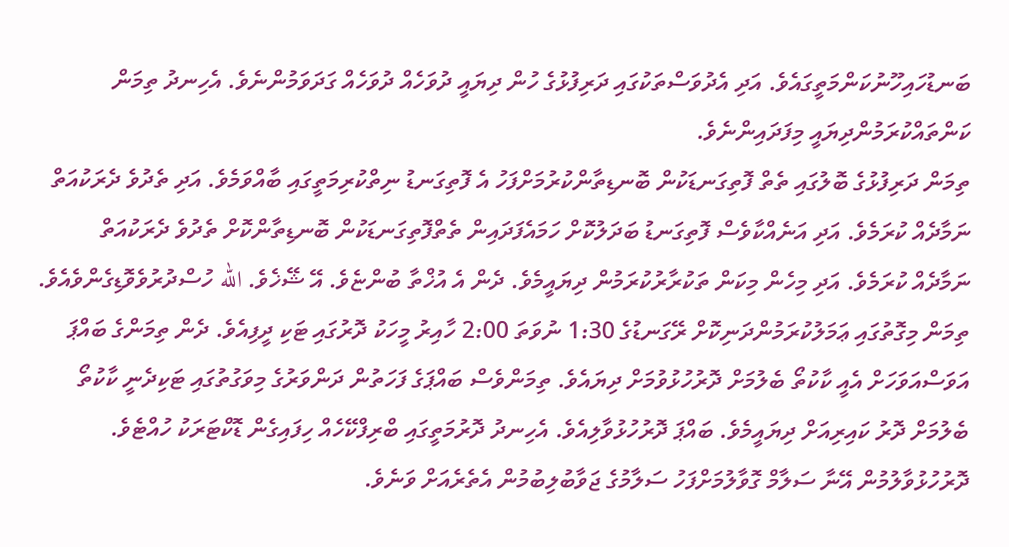ބަނޑުހައިހޫނުކަންމަތީގައެވެ. އަދި އެދުވަސްތަކުގައި ދަރިފުޅުގެ ހުން ދިޔައީ ދުވަހެއް ދުވަހެއް ގަދަވަމުންނެވެ. އެހިނދު ތިމަން ކަންތައްކުރަމުންދިޔައީ މިފަދައިންނެވެ.
ތިމަން ދަރިފުޅުގެ ބޮލުގައި ތެތް ފޮތިގަނޑަކުން ބޮނޑިތާންކުރުމަށްފަހު އެ ފޮތިގަނޑު ނިތްކުރިމަތީގައި ބާއްވަމެވެ. އަދި ތެދުވެ ދެރަކުއަތް ނަމާދެއް ކުރަމެވެ. އަދި އަނެއްކާވެސް ފޮތިގަނޑު ބަދަލުކޮށް ހަމައެފަދައިން ތެތްފޮތިގަނޑަކުން ބޮނޑިތާންކޮށް ތެދުވެ ދެރަކުއަތް ނަމާދެއް ކުރަމެވެ. އަދި މިހެން މިކަން ތަކުރާރުކުރަމުން ދިޔައީމެވެ. ދެން އެ އުޚްތާ ބުންޏެވެ. އޭ ޝޭޚެވެ. الله ހުސްދުރުވެވޮޑިގެންވެއެވެ. ތިމަން މިގޮތުގައި ޢަމަލުކުރަމުންދަނިކޮށް ރޭގަނޑުގެ 1:30 ނުވަތަ 2:00 ހާއިރު މީހަކު ދޮރުގައި ޓަކި ދީފިއެވެ. ދެން ތިމަންގެ ބައްޕަ އަވަސްއަވަހަށް އެއީ ކާކުތޯ ބެލުމަށް ދޮރުހުޅުވުމަށް ދިޔައެވެ. ތިމަންވެސް ބައްޕަގެ ފަހަތުން ދަންވަރުގެ މިވަގުތުގައި ޓަކިދެނީ ކާކުތޯ ބެލުމަށް ދޮރު ކައިރިއަށް ދިޔައީމެވެ. ބައްޕަ ދޮރުހުޅުވާލިއެވެ. އެހިނދު ދޮރުމަތީގައި ބްރިފްކޭހެއް ހިފައިގެން ޑޮކްޓަރަކު ހުއްޓެވެ. ދޮރުހުޅުވާލުމުން އޭނާ ސަލާމް ގޮވާލުމަށްފަހު ސަލާމުގެ ޖަވާބުލިބުމުން އެތެރެއަށް ވަނެވެ.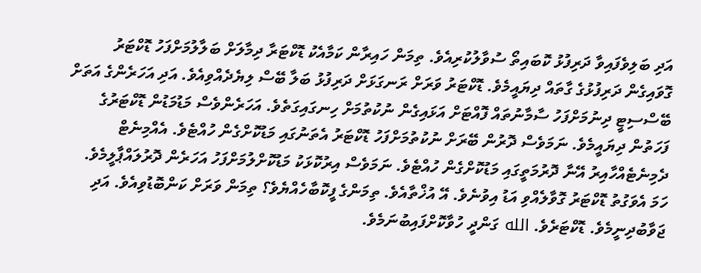އަދި ބަލިވެފައިވާ ދަރިފުޅު ކޮބައިތޯ ސުވާލުކުރިއެވެ. ތިމަން ހައިރާން ކަމާއެކު ޑޮކްޓަރާ ދިމާލަށް ބަލާލުމަށްފަހު ޑޮކްޓަރު ގޮވައިގެން ދަރިފުޅުގެ ގާތައް ދިޔައީމެވެ. ޑޮކްޓަރު ވަރަށް ރަނގަޅަށް ދަރިފުޅު ބަލާ ބޭސް ލިޔެދެއްވިއެވެ. އަދި އަހަރެންގެ އަތަށް ބޭސްސިޓީ ދިނުމަށްފަހު ސާމާނުތައް ފޮއްޓަށް އަޅައިގެން ނުކުތުމަށް ހިނގައިގަތެވެ. އަހަރެންވެސް މަޑުމަޑުން ޑޮކްޓަރުގެ ފަހަތުން ދިޔައީމެވެ. ނަމަވެސް ދޮރުން ބޭރަށް ނުކުތުމަށްފަހު ޑޮކްޓަރު އެތަނުގައި މަޑުކޮށްގެން ހުއްޓެވެ. އެއްމިނެޓް ދެމިނެޓެއްހާއިރު އޭނާ ދޮރުމަތީގައި މަޑުކޮށްގެން ހުއްޓެވެ. ނަމަވެސް އިރުކޮޅަކު މަޑުކޮށްލުމަށްފަހު އަހަރެން ދޮރުލައްޕާލީމެވެ. ހަމަ އެވަގުތު ޑޮކްޓަރު ގޮވާލެއްވި އަޑު އިވުނެވެ. އޭ އުޚްތާއެވެ. ތިމަންގެ ފީކޮބާހެއްޔެވެ؟ ތިމަން ވަރަށް ކަންބޮޑުވިއެވެ. އަދި ޖަވާބުދިނީމެވެ. ޑޮކްޓަރެވެ. الله ގަންދީ ހުވާކޮށްފައިބުނަމެވެ.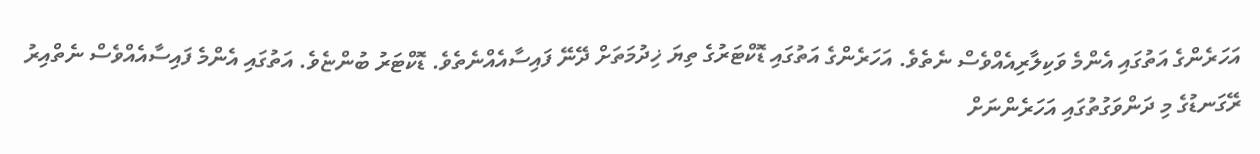އަހަރެންގެ އަތުގައި އެންމެ ވަކިލާރިއެއްވެސް ނެތެވެ. އަހަރެންގެ އަތުގައި ޑޮކްޓަރުގެ ތިޔަ ޚިދުމަތަށް ދޭނޭ ފައިސާއެއްނެތެވެ. ޑޮކްޓަރު ބުންޏެވެ. އަތުގައި އެންމެ ފައިސާއެއްވެސް ނެތްއިރު ރޭގަނޑުގެ މި ދަންވަގުތުގައި އަހަރެންނަށް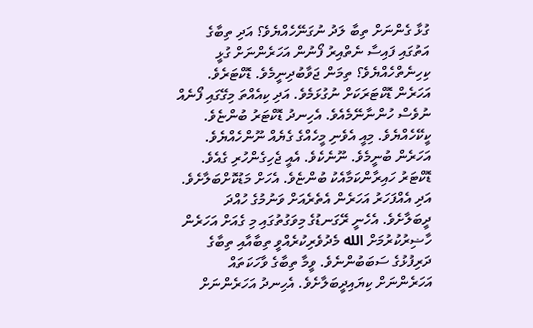ގުޅާ ގެންނަށް ތިބާ ލަދު ނުގަނޭހެއްޔެވެ؟ އަދި ތިބާގެ އަތުގައި ފައިސާ ނެތްއިރު ފޯނުން އަހަރެންނަށް ގުޅީ ކިހިނެތްހެއްޔެވެ؟ ތިމަން ޖަވާބުދިނީމެވެ. ޑޮކްޓަރެވެ. އަހަރެން ޑޮކްޓަރަކަށް ނުގުޅަމެވެ. އަދި ކިއެއްތަ މިގޭގައި ފޯނެއް ނުވެސް ހުންނާނޭމެއެވެ. އެހިނދު ޑޮކްޓަރު ބުންޏެވެ. ކީކޭހެއްޔެވެ. މިއީ އެވެނި މީހެއްގެ ގެޔެއް ނޫންހެއްޔެވެ. އަހަރެން ބުނީމެވެ. ނޫނެކެވެ. އެއީ ޖެހިގެންހުރި ގެއެވެ. ޑޮކްޓަރު ހައިރާންކަމާއެކު ބުންޏެވެ. އެހަށް މަޑުކޮށްބަލާށެވެ. އަދި އެއްފަހަރު އަހަރެން އެތެރެއަށް ވަނުމުގެ ހުއްދަ ދީބަލާށެވެ. އެހެނީ ރޭގަނޑުގެ މިވަގުތުގައި މި ގެއަށް އަހަރެން ހާޟިރުކުރުމަށް الله މެދުވެރިކުރެއްވީ ތިބާއާއި ތިބާގެ ދަރިފުޅުގެ ސަބަބުންނެވެ. ވީމާ ތިބާގެ ވާހަކަތައް އަހަރެންނަށް ކިޔައިދީބަލާށެވެ. އެހިނދު އަހަރެންނަށް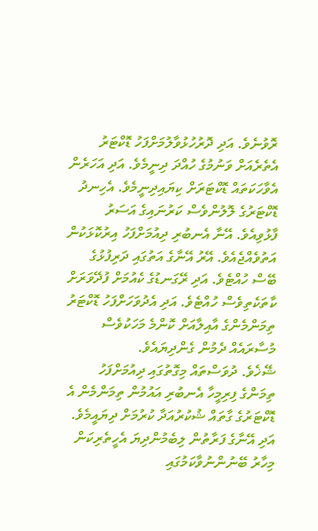ރޮވުނެވެ. އަދި ދޮރުހުޅުވާލުމަށްފަހު ޑޮކްޓަރު އެތެރެއަށް ވަނުމުގެ ހުއްދަ ދިނީމެވެ. އަދި އަހަރެން އެވާހަކަތައް ޑޮކްޓަރަށް ކިޔައިދިނީމެވެ. އެހިނދު ޑޮކްޓަރުގެ ލޮލުންވެސް ކަރުނައިގެ އަސަރު ފާޅުވިއެވެ. އޭނާ އެނބުރި ދިއުމަށްފަހު އިރުކޮޅަކުން އަތުވެއްޖެއެވެ. އޭރު އޭނާގެ އަތުގައި ދަރިފުޅުގެ ބޭސް ހުއްޓެވެ. އަދި ރޭގަނޑުގެ ކެއުމަށް ފުދޭވަރަށް ކާތަކެތިވެސް ހުއްޓެވެ. އަދި އެދުވަހަށްފަހު ޑޮކްޓަރު ތިމަންމެންގެ އާއިލާއަށް ކޮންމެ މަހަކުވެސް މުސާރައެއް ދެމުން ގެންދިޔައެވެ.
ޝޭޚެވެ. ދުވަސްތައް މިގޮތުގައި ދިއުމަށްފަހު ތިމަންގެ ފިރިމީހާ އެނބުރި އައުމުން ތިމަންމެން އެ ޑޮކްޓަރުގެ ގާތައް ޝުކުރުއަދާ ކުރުމަށް ދިޔައީމެވެ. އަދި އޭނާގެ ފަރާތުން ލިބެމުންދިޔަ އެހީތެރިކަން މިހާރު ބޭނުންނުވާކަމުގައި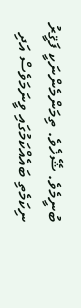ބުނީމެވެ. ޝޭޚެވެ. ތިމަންމެންނަކީ ފަޤީރު ނިކަމެތި ބައެއްކަމުގައި ވީނަމަވެސް އަދި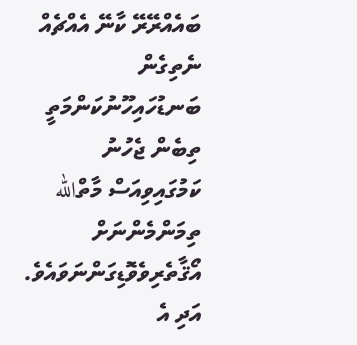ބައެއްރޭރޭ ކާނޭ އެއްޗެއް ނެތިގެން ބަނޑުހައިހޫނުކަންމަތީ ތިބެން ޖެހުނު ކަމުގައިވިއަސް މާތްالله ތިމަންމެންނަށް އޯޤާތެރިވެވޮޑިގަންނަވައެވެ. އަދި އެ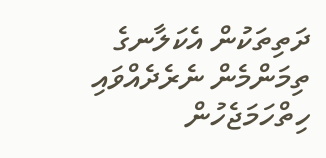ދަތިތަކުން އެކަލާނގެ ތިމަންމެން ނެރެދެއްވައި ހިތްހަމަޖެހުން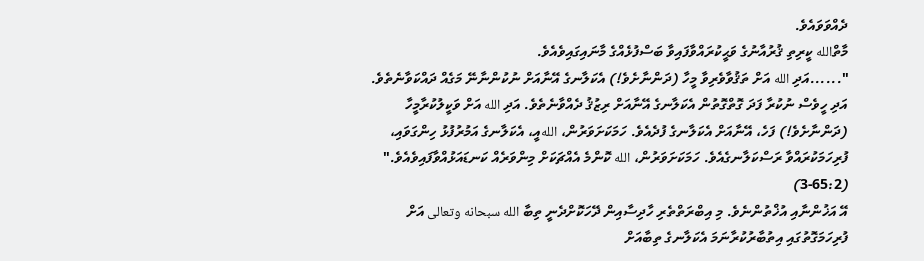ދެއްވަވައެވެ.
މާތްالله ކީރިތި ޤުރުއާނުގެ ވަޙީކުރައްވާފައިވާ ބަސްފުޅެއްގެ މާނައިގައިވެއެވެ.
"......އަދި الله އަށް ތަޤުވާވެރިވާ މީހާ (ދަންނާށެވެ!) އެކަލާނގެ އޭނާއަށް ނުކުންނާނޭ މަގެއް ދައްކަވާނެތެވެ.
އަދި ހީވެސް ނުކުރާ ފަދަ ގޮތްގޮތުން އެކަލާނގެ އޭނާއަށް ރިޒުޤު ދެއްވާނެތެވެ. އަދި الله އަށް ވަކީލުކުރާމީހާ (ދަންނާށެވެ!) ފަހެ، އޭނާއަށް އެކަލާނގެ ފުދެއެވެ. ހަމަކަށަވަރުން، اللهއީ، އެކަލާނގެ އަމުރުފުޅު ހިންގަވައި، ފުރިހަމަކުރައްވާ ރަސްކަލާނގެއެވެ. ހަމަކަށަވަރުން، الله ކޮންމެ އެއްޗަކަށް މިންވަރެއް ކަނޑައަޅުއްވާފައިވެއެވެ." (65:2-3)
އޭ އަޚުންނާއި އުޚްތުންނެވެ. މި އިބްރަތްތެރި ހާދިސާއިން ދޭހަކޮށްދެނީ ތިބާ الله سبحانه وتعالى އަށް ފުރިހަމަގޮތުގައި އިތުބާރުކުރާނަމަ އެކަލާނގެ ތިބާއަށް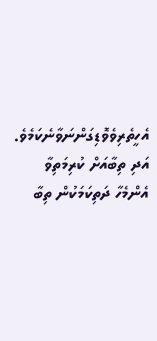އެހީތެރިވެވޮޑިގަންނަވާނެކަމެވެ. އަދި ތިބާއަށް ކުރިމަތިވާ އެންމެހާ ދަތިކަމަކުން ތިބާ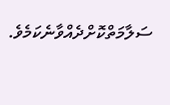ސަލާމަތްކޮށްދެއްވާނެކަމެވެ.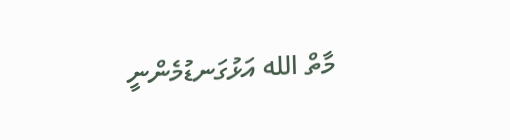މާތް الله އަޅުގަނޑުމެންނީ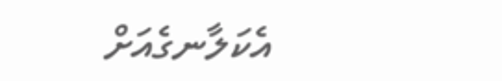އެކަލާނގެއަށް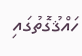ހައްޤުގޮތުގައި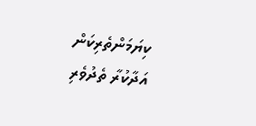ކިޔަމަންތެރިކަން އަދާކުރާ ތެދުވެރި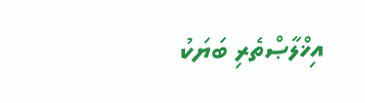އިޚްލާޞްތެރި ބަޔަކު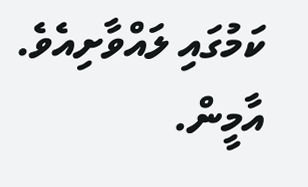ކަމުގައި ލައްވާށިއެވެ. އާމީން.